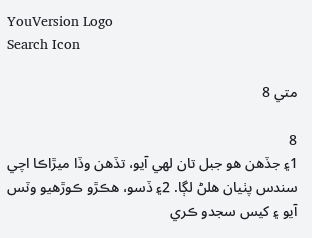YouVersion Logo
Search Icon

متي 8

8
1۽ جڏهن هو جبل تان لهي آيو، تڏهن وڏا ميڙاڪا اچي سندس پٺيان هلڻ لڳا. 2۽ ڏسو، هڪڙو ڪوڙهيو وٽس آيو ۽ کيس سجدو ڪري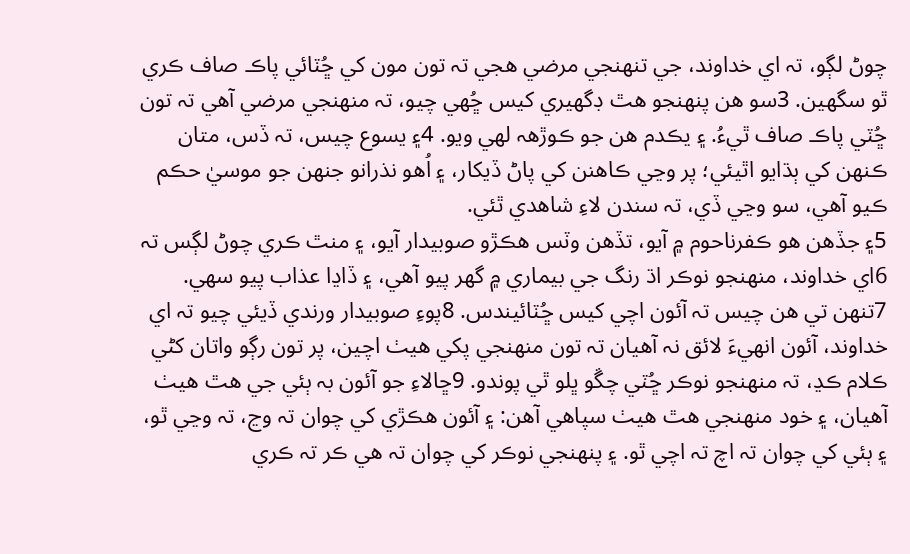چوڻ لڳو، تہ اي خداوند، جي تنهنجي مرضي هجي تہ تون مون کي ڇُٽائي پاڪ صاف ڪري ٿو سگهين. 3سو هن پنهنجو هٿ ڊگهيري کيس ڇُهي چيو، تہ منهنجي مرضي آهي تہ تون ڇُٽي پاڪ صاف ٿيءُ. ۽ يڪدم هن جو ڪوڙهہ لهي ويو. 4۽ يسوع چيس، تہ ڏس، متان ڪنهن کي ٻڌايو اٿيئي؛ پر وڃي ڪاهنن کي پاڻ ڏيکار، ۽ اُهو نذرانو جنهن جو موسيٰ حڪم ڪيو آهي، سو وڃي ڏي، تہ سندن لاءِ شاهدي ٿئي.
5۽ جڏهن هو ڪفرناحوم ۾ آيو، تڏهن وٽس هڪڙو صوبيدار آيو، ۽ منٿ ڪري چوڻ لڳس تہ 6اي خداوند، منهنجو نوڪر اڌ رنگ جي بيماري ۾ گهر پيو آهي، ۽ ڏاڍا عذاب پيو سهي. 7تنهن تي هن چيس تہ آئون اچي کيس ڇُٽائيندس. 8پوءِ صوبيدار ورندي ڏيئي چيو تہ اي خداوند، آئون انهيءَ لائق نہ آهيان تہ تون منهنجي پکي هيٺ اچين، پر تون رڳو واتان کڻي ڪلام ڪڍ، تہ منهنجو نوڪر ڇُٽي چڱو ڀلو ٿي پوندو. 9ڇالاءِ جو آئون بہ ٻئي جي هٿ هيٺ آهيان، ۽ خود منهنجي هٿ هيٺ سپاهي آهن: ۽ آئون هڪڙي کي چوان تہ وڃ، تہ وڃي ٿو، ۽ ٻئي کي چوان تہ اچ تہ اچي ٿو. ۽ پنهنجي نوڪر کي چوان تہ هي ڪر تہ ڪري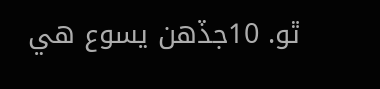ٿو. 10جڏهن يسوع هي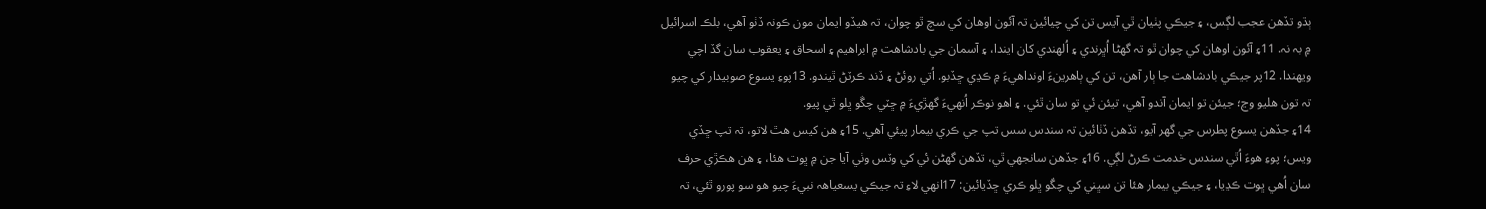ٻڌو تڏهن عجب لڳس، ۽ جيڪي پٺيان ٿي آيس تن کي چيائين تہ آئون اوهان کي سچ ٿو چوان، تہ هيڏو ايمان مون ڪونہ ڏٺو آهي، بلڪ اسرائيل ۾ بہ نہ. 11۽ آئون اوهان کي چوان ٿو تہ گهڻا اُڀرندي ۽ اُلهندي کان ايندا، ۽ آسمان جي بادشاهت ۾ ابراهيم ۽ اسحاق ۽ يعقوب سان گڏ اچي ويهندا. 12پر جيڪي بادشاهت جا ٻار آهن، تن کي ٻاهرينءَ اونداهيءَ ۾ ڪڍي ڇڏبو. اُتي روئڻ ۽ ڏند ڪرٽڻ ٿيندو. 13پوءِ يسوع صوبيدار کي چيو تہ تون هليو وڃ؛ جيئن تو ايمان آندو آهي، تيئن ئي تو سان ٿئي. ۽ اهو نوڪر اُنهيءَ گهڙيءَ ۾ ڇٽي چڱو ڀلو ٿي پيو.
14۽ جڏهن يسوع پطرس جي گهر آيو، تڏهن ڏٺائين تہ سندس سس تپ جي ڪري بيمار پيئي آهي. 15۽ هن کيس هٿ لاتو، تہ تپ ڇڏي ويس؛ پوءِ هوءَ اُٿي سندس خدمت ڪرڻ لڳي. 16۽ جڏهن سانجهي ٿي، تڏهن گهڻن ئي کي وٽس وٺي آيا جن ۾ ڀوت هئا، ۽ هن هڪڙي حرف سان اُهي ڀوت ڪڍيا، ۽ جيڪي بيمار هئا تن سڀني کي چڱو ڀلو ڪري ڇڏيائين: 17انهي لاءِ تہ جيڪي يسعياهہ نبيءَ چيو هو سو پورو ٿئي، تہ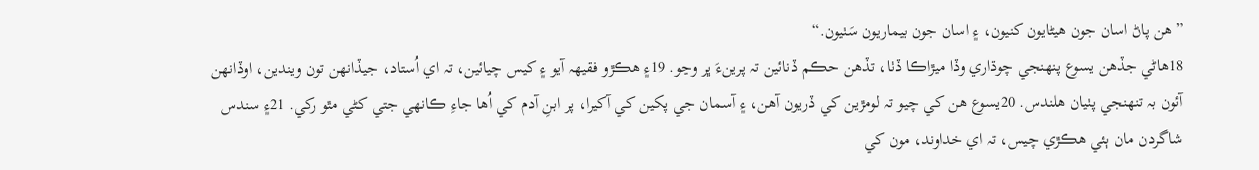”هن پاڻ اسان جون هيڻايون کنيون، ۽ اسان جون بيماريون سَٺيون.“
18هاڻي جڏهن يسوع پنهنجي چوڌاري وڏا ميڙاڪا ڏٺا، تڏهن حڪم ڏنائين تہ پرينءَ ڀر وڃو. 19۽ هڪڙو فقيهہ آيو ۽ کيس چيائين، تہ اي اُستاد، جيڏانهن تون ويندين، اوڏانهن آئون بہ تنهنجي پٺيان هلندس. 20يسوع هن کي چيو تہ لومڙين کي ڏريون آهن، ۽ آسمان جي پکين کي آکيرا، پر ابنِ آدم کي اُها جاءِ ڪانهي جتي کڻي مٿو رکي. 21۽ سندس شاگردن مان ٻئي هڪڙي چيس، تہ اي خداوند، مون کي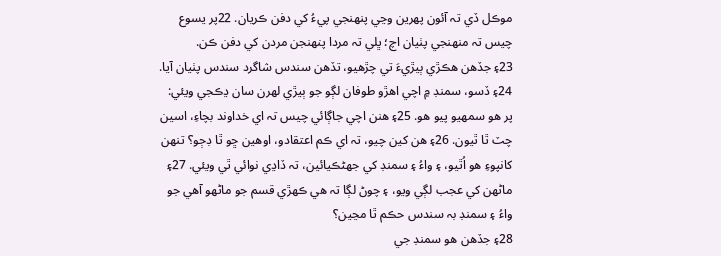موڪل ڏي تہ آئون پهرين وڃي پنهنجي پيءُ کي دفن ڪريان. 22پر يسوع چيس تہ منهنجي پٺيان اچ؛ ڀلي تہ مردا پنهنجن مردن کي دفن ڪن.
23۽ جڏهن هڪڙي ٻيڙيءَ تي چڙهيو، تڏهن سندس شاگرد سندس پٺيان آيا. 24۽ ڏسو، سمنڊ ۾ اچي اهڙو طوفان لڳو جو ٻيڙي لهرن سان ڍڪجي ويئي: پر هو سمهيو پيو هو. 25۽ هنن اچي جاڳائي چيس تہ اي خداوند بچاءِ، اسين چٽ ٿا ٿيون. 26۽ هن کين چيو، تہ اي ڪم اعتقادو، اوهين ڇو ٿا ڊڄو؟ تنهن کانپوءِ هو اُٿيو، ۽ واءُ ۽ سمنڊ کي جهڻڪيائين، تہ ڏاڍي نوائي ٿي ويئي. 27۽ ماڻهن کي عجب لڳي ويو، ۽ چوڻ لڳا تہ هي ڪهڙي قسم جو ماڻهو آهي جو واءُ ۽ سمنڊ بہ سندس حڪم ٿا مڃين؟
28۽ جڏهن هو سمنڊ جي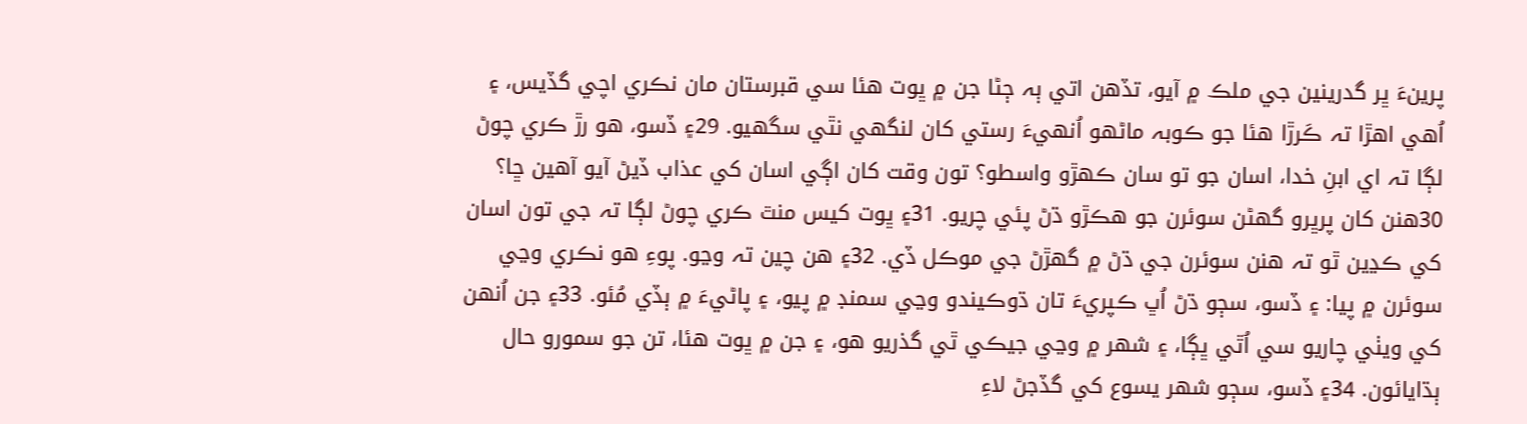پرينءَ ڀر گدرينين جي ملڪ ۾ آيو، تڏهن اتي ٻہ ڄڻا جن ۾ ڀوت هئا سي قبرستان مان نڪري اچي گڏيس، ۽ اُهي اهڙا تہ ڪَرڙا هئا جو ڪوبہ ماڻهو اُنهيءَ رستي کان لنگهي نٿي سگهيو. 29۽ ڏسو، هو رڙ ڪري چوڻ لڳا تہ اي ابنِ خدا، اسان جو تو سان ڪهڙو واسطو؟ تون وقت کان اڳي اسان کي عذاب ڏيڻ آيو آهين ڇا؟ 30هنن کان پرڀرو گهڻن سوئرن جو هڪڙو ڌڻ پئي چريو. 31۽ ڀوت کيس منٿ ڪري چوڻ لڳا تہ جي تون اسان کي ڪڍين ٿو تہ هنن سوئرن جي ڌڻ ۾ گهڙڻ جي موڪل ڏي. 32۽ هن چين تہ وڃو. پوءِ هو نڪري وڃي سوئرن ۾ پيا: ۽ ڏسو، سڄو ڌڻ اُڀ ڪپريءَ تان ڌوڪيندو وڃي سمنڊ ۾ پيو، ۽ پاڻيءَ ۾ ٻڏي مُئو. 33۽ جن اُنهن کي ويٺي چاريو سي اُٿي ڀڳا، ۽ شهر ۾ وڃي جيڪي ٿي گذريو هو، ۽ جن ۾ ڀوت هئا، تن جو سمورو حال ٻڌايائون. 34۽ ڏسو، سڄو شهر يسوع کي گڏجڻ لاءِ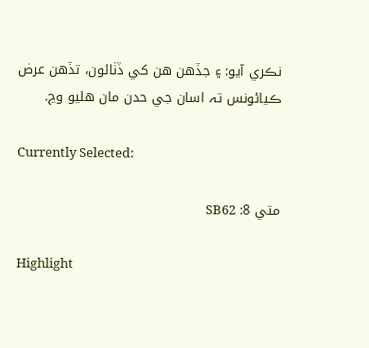نڪري آيو: ۽ جڏهن هن کي ڏٺائون، تڏهن عرض ڪيائونس تہ اسان جي حدن مان هليو وڃ.

Currently Selected:

متي 8: SB62

Highlight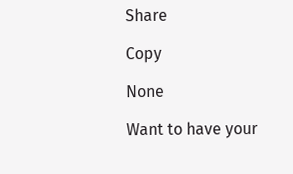Share

Copy

None

Want to have your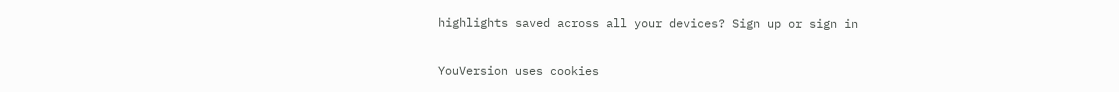highlights saved across all your devices? Sign up or sign in

YouVersion uses cookies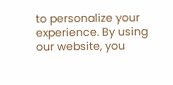to personalize your experience. By using our website, you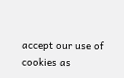accept our use of cookies as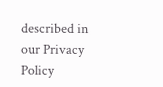described in our Privacy Policy